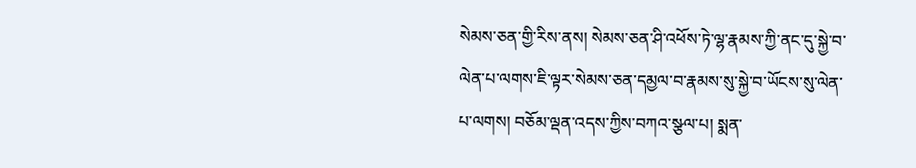སེམས་ཅན་གྱི་རིས་ནས། སེམས་ཅན་ཤི་འཕོས་ཏེ་ལྷ་རྣམས་ཀྱི་ནང་དུ་སྐྱེ་བ་ལེན་པ་ལགས་ཇི་ལྟར་སེམས་ཅན་དམྱལ་བ་རྣམས་སུ་སྐྱེ་བ་ཡོངས་སུ་ལེན་པ་ལགས། བཅོམ་ལྡན་འདས་ཀྱིས་བཀའ་སྩལ་པ། སྨན་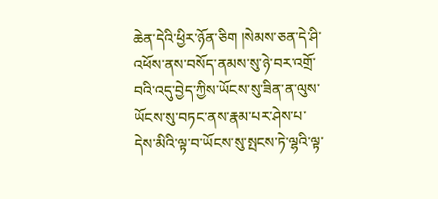ཆེན་དེའི་ཕྱིར་ཉོན་ཅིག །སེམས་ཅན་དེ་ཤི་འཕོས་ནས་བསོད་ནམས་སུ་ཉེ་བར་འགྲོ་བའི་འདུ་བྱེད་ཀྱིས་ཡོངས་སུ་ཟིན་ན་ལུས་ཡོངས་སུ་བཏང་ནས་རྣམ་པར་ཤེས་པ་དེས་མིའི་ལྟ་བ་ཡོངས་སུ་སྤངས་ཏེ་ལྷའི་ལྟ་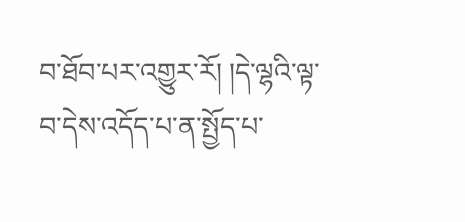བ་ཐོབ་པར་འགྱུར་རོ། །དེ་ལྷའི་ལྟ་བ་དེས་འདོད་པ་ན་སྤྱོད་པ་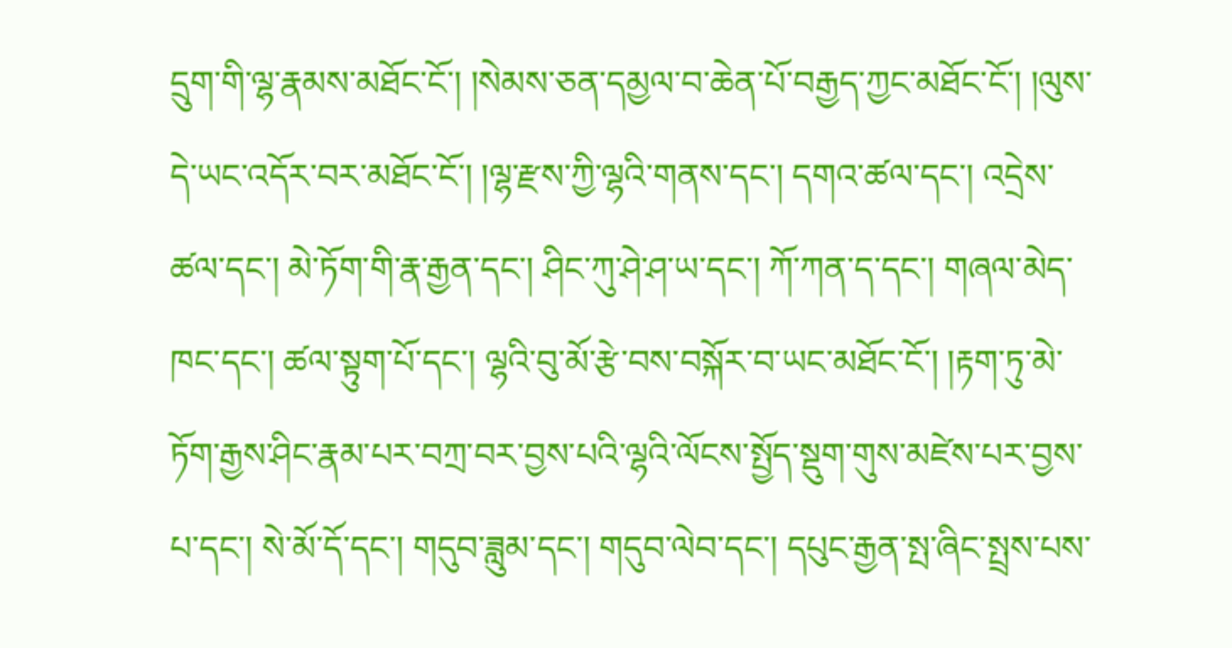དྲུག་གི་ལྷ་རྣམས་མཐོང་ངོ་། །སེམས་ཅན་དམྱལ་བ་ཆེན་པོ་བརྒྱད་ཀྱང་མཐོང་ངོ་། །ལུས་དེ་ཡང་འདོར་བར་མཐོང་ངོ་། །ལྷ་རྫས་ཀྱི་ལྷའི་གནས་དང་། དགའ་ཚལ་དང་། འདྲེས་ཚལ་དང་། མེ་ཏོག་གི་རྣ་རྒྱན་དང་། ཤིང་ཀུ་ཤེ་ཤ་ཡ་དང་། ཀོ་ཀན་ད་དང་། གཞལ་མེད་ཁང་དང་། ཚལ་སྟུག་པོ་དང་། ལྷའི་བུ་མོ་རྩེ་བས་བསྐོར་བ་ཡང་མཐོང་ངོ་། །རྟག་ཏུ་མེ་ཏོག་རྒྱས་ཤིང་རྣམ་པར་བཀྲ་བར་བྱས་པའི་ལྷའི་ལོངས་སྤྱོད་སྡུག་གུས་མཛེས་པར་བྱས་པ་དང་། སེ་མོ་དོ་དང་། གདུབ་ཟླུམ་དང་། གདུབ་ལེབ་དང་། དཔུང་རྒྱན་སྤ་ཞིང་སྤྲས་པས་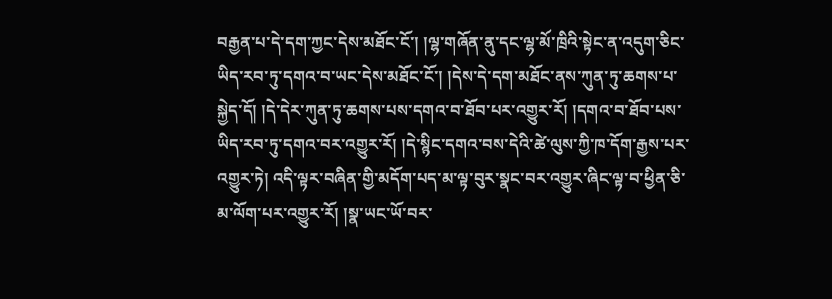བརྒྱན་པ་དེ་དག་ཀྱང་དེས་མཐོང་ངོ་། །ལྷ་གཞོན་ནུ་དང་ལྷ་མོ་ཁྲིའི་སྟེང་ན་འདུག་ཅིང་ཡིད་རབ་ཏུ་དགའ་བ་ཡང་དེས་མཐོང་ངོ་། །དེས་དེ་དག་མཐོང་ནས་ཀུན་ཏུ་ཆགས་པ་སྐྱེད་དོ། །དེ་དེར་ཀུན་ཏུ་ཆགས་པས་དགའ་བ་ཐོབ་པར་འགྱུར་རོ། །དགའ་བ་ཐོབ་པས་ཡིད་རབ་ཏུ་དགའ་བར་འགྱུར་རོ། །དེ་སྙིང་དགའ་བས་དེའི་ཚེ་ལུས་ཀྱི་ཁ་དོག་རྒྱས་པར་འགྱུར་ཏེ། འདི་ལྟར་བཞིན་གྱི་མདོག་པད་མ་ལྟ་བུར་སྣང་བར་འགྱུར་ཞིང་ལྟ་བ་ཕྱིན་ཅི་མ་ལོག་པར་འགྱུར་རོ། །སྣ་ཡང་ཡོ་བར་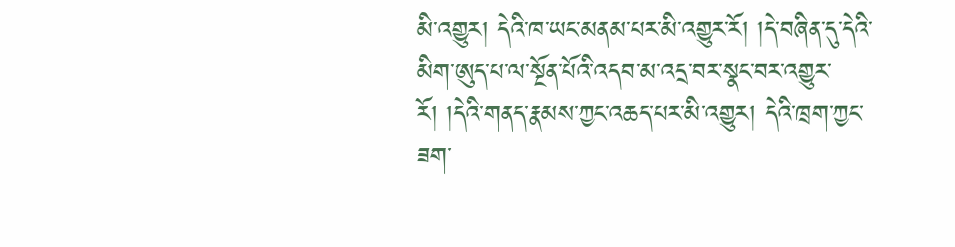མི་འགྱུར། དེའི་ཁ་ཡང་མནམ་པར་མི་འགྱུར་རོ། །དེ་བཞིན་དུ་དེའི་མིག་ཨུད་པ་ལ་སྔོན་པོའི་འདབ་མ་འདྲ་བར་སྣང་བར་འགྱུར་རོ། །དེའི་གནད་རྣམས་ཀྱང་འཆད་པར་མི་འགྱུར། དེའི་ཁྲག་ཀྱང་ཟག་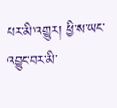པར་མི་འགྱུར། ཕྱི་ས་ཡང་འབྱུང་བར་མི་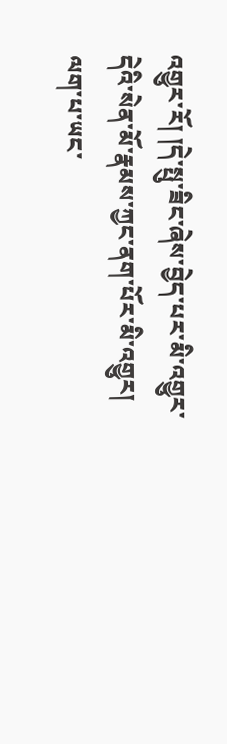འགྱུར་རོ། །དེ་སྤུ་ཟིང་ཞེས་བྱེད་པར་མི་འགྱུར་དེའི་སེན་མོ་རྣམས་ཀྱང་ནག་པོར་མི་འགྱུར། ལག་པ་ཡང་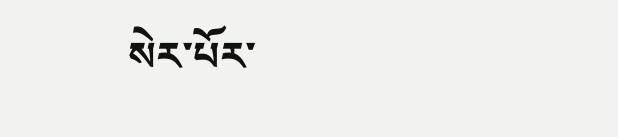སེར་པོར་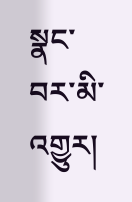སྣང་བར་མི་འགྱུར།